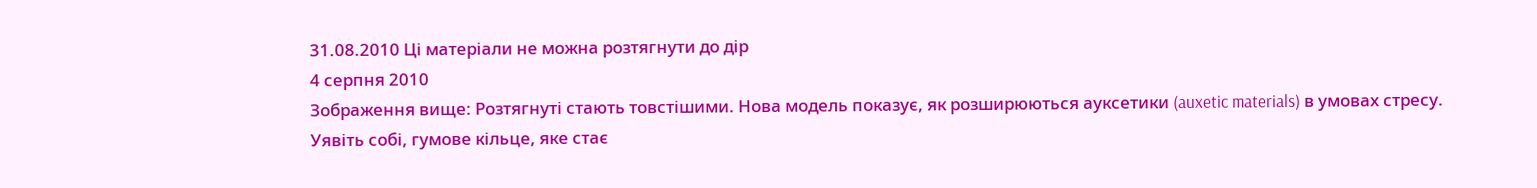31.08.2010 Ці матеріали не можна розтягнути до дір
4 серпня 2010
Зображення вище: Розтягнуті стають товстішими. Нова модель показує, як розширюються ауксетики (auxetic materials) в умовах стресу.
Уявіть собі, гумове кільце, яке стає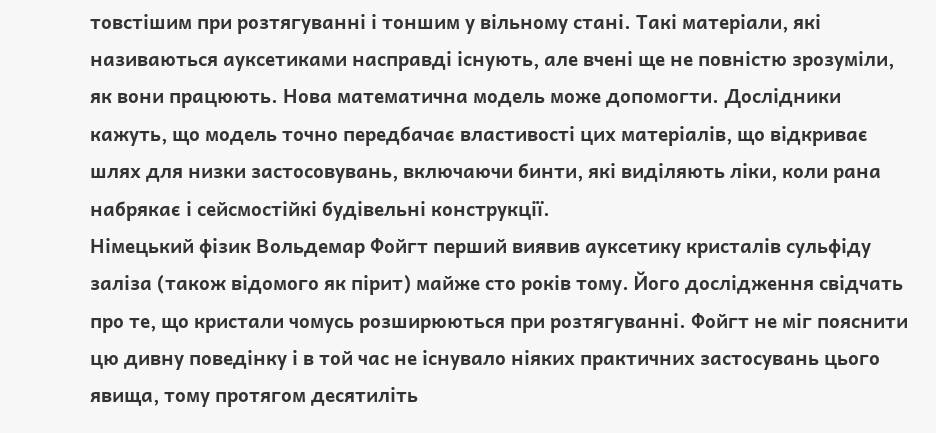товстішим при розтягуванні і тоншим у вільному стані. Такі матеріали, які називаються ауксетиками насправді існують, але вчені ще не повністю зрозуміли, як вони працюють. Нова математична модель може допомогти. Дослідники кажуть, що модель точно передбачає властивості цих матеріалів, що відкриває шлях для низки застосовувань, включаючи бинти, які виділяють ліки, коли рана набрякає і сейсмостійкі будівельні конструкції.
Німецький фізик Вольдемар Фойгт перший виявив aуксетику кристалів сульфіду заліза (також відомого як пірит) майже сто років тому. Його дослідження свідчать про те, що кристали чомусь розширюються при розтягуванні. Фойгт не міг пояснити цю дивну поведінку і в той час не існувало ніяких практичних застосувань цього явища, тому протягом десятиліть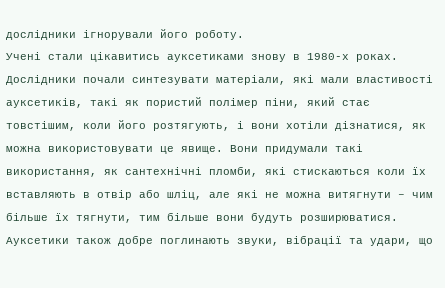дослідники ігнорували його роботу.
Учені стали цікавитись ауксетиками знову в 1980-х роках. Дослідники почали синтезувати матеріали, які мали властивості ауксетиків, такі як пористий полімер піни, який стає товстішим, коли його розтягують, і вони хотіли дізнатися, як можна використовувати це явище. Вони придумали такі використання, як сантехнічні пломби, які стискаються коли їх вставляють в отвір або шліц, але які не можна витягнути – чим більше їх тягнути, тим більше вони будуть розширюватися. Ауксетики також добре поглинають звуки, вібрації та удари, що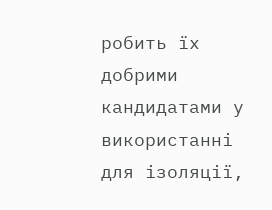робить їх добрими кандидатами у використанні для ізоляції,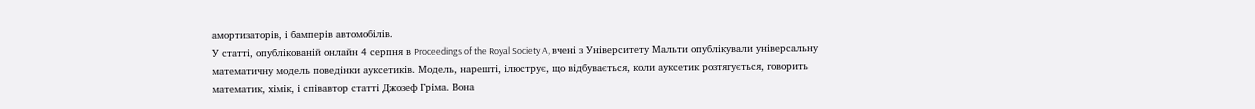амортизаторів, і бамперів автомобілів.
У статті, опублікованій онлайн 4 серпня в Proceedings of the Royal Society A, вчені з Університету Мальти опублікували універсальну математичну модель поведінки ауксетиків. Модель, нарешті, ілюструє, що відбувається, коли ауксетик розтягується, говорить математик, хімік, і співавтор статті Джозеф Гріма. Вона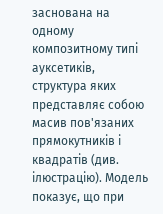заснована на одному композитному типі ауксетиків, структура яких представляє собою масив пов'язаних прямокутників і квадратів (див. ілюстрацію). Модель показує, що при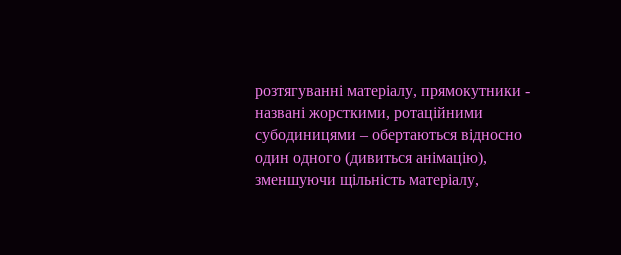розтягуванні матеріалу, прямокутники - названі жорсткими, ротаційними субодиницями – обертаються відносно один одного (дивиться анімацію), зменшуючи щільність матеріалу,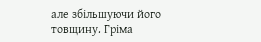але збільшуючи його товщину. Гріма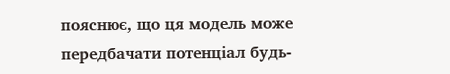пояснює, що ця модель може передбачати потенціал будь-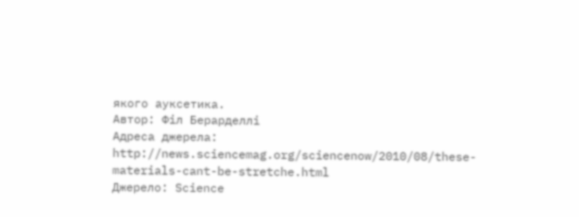якого ауксетика.
Автор: Філ Берарделлі
Адреса джерела: http://news.sciencemag.org/sciencenow/2010/08/these-materials-cant-be-stretche.html
Джерело: Science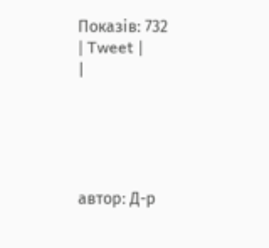Показів: 732
| Tweet |
|





автор: Д-р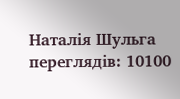Наталія Шульга
переглядів: 10100